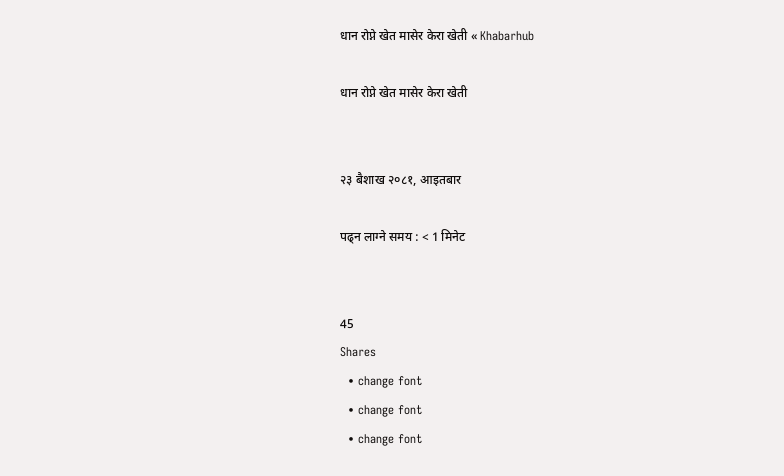धान रोप्ने खेत मासेर केरा खेती « Khabarhub

धान रोप्ने खेत मासेर केरा खेती


२३ बैशाख २०८१, आइतबार

पढ्न लाग्ने समय : < 1 मिनेट


45
Shares
  • change font
  • change font
  • change font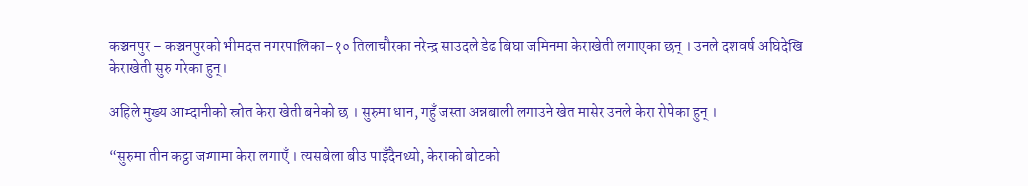कञ्चनपुर – कञ्चनपुरको भीमदत्त नगरपालिका–१० तिलाचौरका नरेन्द्र साउदले डेढ बिघा जमिनमा केराखेती लगाएका छन् । उनले दशवर्ष अघिदेखि केराखेती सुरु गरेका हुन्।

अहिले मुख्य आम्दानीको स्रोत केरा खेती बनेको छ । सुरुमा धान, गहुँ जस्ता अन्नबाली लगाउने खेत मासेर उनले केरा रोपेका हुन् ।

“सुरुमा तीन कट्ठा जग्गामा केरा लगाएँ । त्यसबेला बीउ पाइँदैनथ्यो, केराको बोटको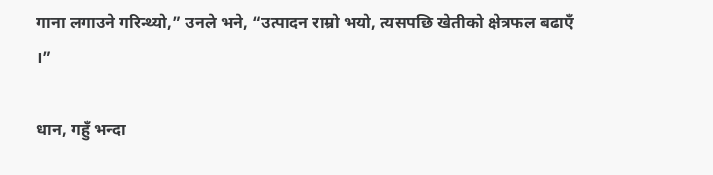गाना लगाउने गरिन्थ्यो,” उनले भने, “उत्पादन राम्रो भयो, त्यसपछि खेतीको क्षेत्रफल बढाएँ ।”

धान, गहुँ भन्दा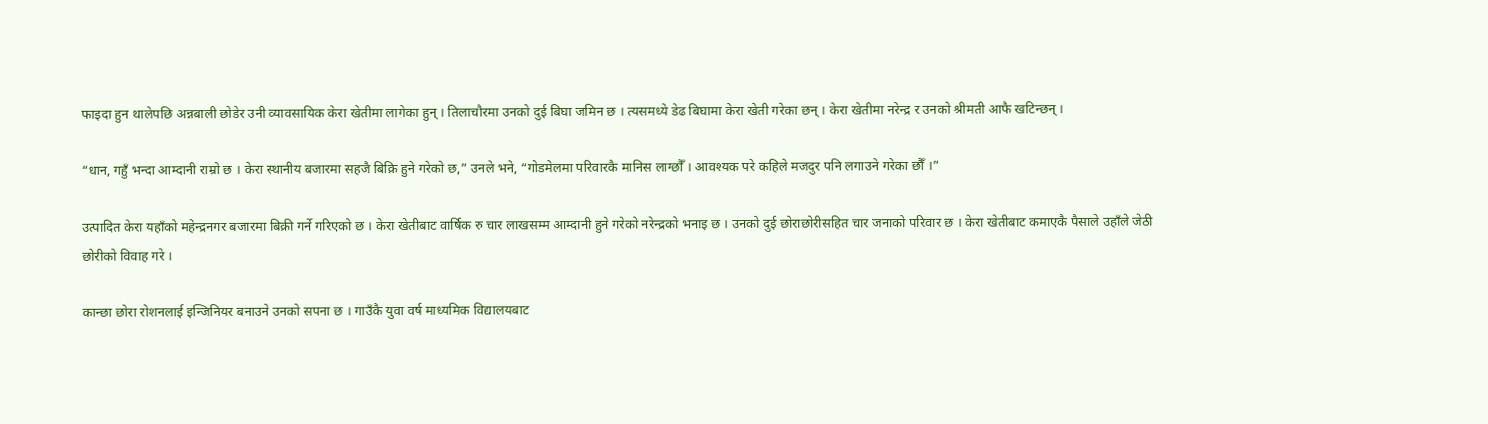फाइदा हुन थालेपछि अन्नबाली छोडेर उनी व्यावसायिक केरा खेतीमा लागेका हुन् । तिलाचौरमा उनको दुई बिघा जमिन छ । त्यसमध्ये डेढ बिघामा केरा खेती गरेका छन् । केरा खेतीमा नरेन्द्र र उनको श्रीमती आफै खटिन्छन् ।

“धान, गहुँ भन्दा आम्दानी राम्रो छ । केरा स्थानीय बजारमा सहजै बिक्रि हुने गरेको छ,” उनले भने, “गोडमेलमा परिवारकै मानिस लाग्छौँ । आवश्यक परे कहिले मजदुर पनि लगाउने गरेका छौँ ।”

उत्पादित केरा यहाँको महेन्द्रनगर बजारमा बिक्री गर्ने गरिएको छ । केरा खेतीबाट वार्षिक रु चार लाखसम्म आम्दानी हुने गरेको नरेन्द्रको भनाइ छ । उनको दुई छोराछोरीसहित चार जनाको परिवार छ । केरा खेतीबाट कमाएकै पैसाले उहाँले जेठी छोरीको विवाह गरे ।

कान्छा छोरा रोशनलाई इन्जिनियर बनाउने उनको सपना छ । गाउँकै युवा वर्ष माध्यमिक विद्यालयबाट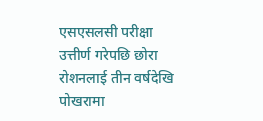एसएसलसी परीक्षा उत्तीर्ण गरेपछि छोरा रोशनलाई तीन वर्षदेखि पोखरामा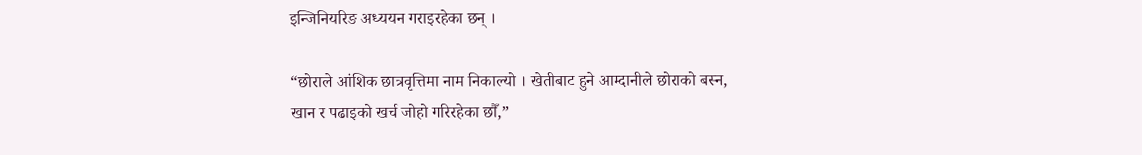इन्जिनियरिङ अध्ययन गराइरहेका छन् ।

“छोराले आंशिक छात्रवृत्तिमा नाम निकाल्यो । खेतीबाट हुने आम्दानीले छोराको बस्न, खान र पढाइको खर्च जोहो गरिरहेका छौँ,”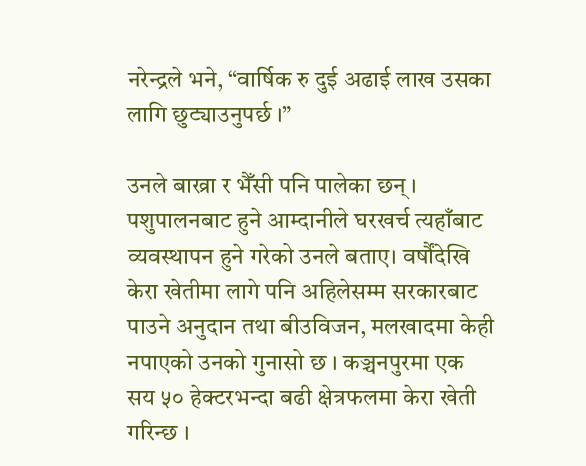नरेन्द्रले भने, “वार्षिक रु दुई अढाई लाख उसका लागि छुट्याउनुपर्छ ।”

उनले बाख्रा र भैँसी पनि पालेका छन् । पशुपालनबाट हुने आम्दानीले घरखर्च त्यहाँबाट व्यवस्थापन हुने गरेको उनले बताए। वर्षौंदेखि केरा खेतीमा लागे पनि अहिलेसम्म सरकारबाट पाउने अनुदान तथा बीउविजन, मलखादमा केही नपाएको उनको गुनासो छ । कञ्चनपुरमा एक सय ५० हेक्टरभन्दा बढी क्षेत्रफलमा केरा खेती गरिन्छ ।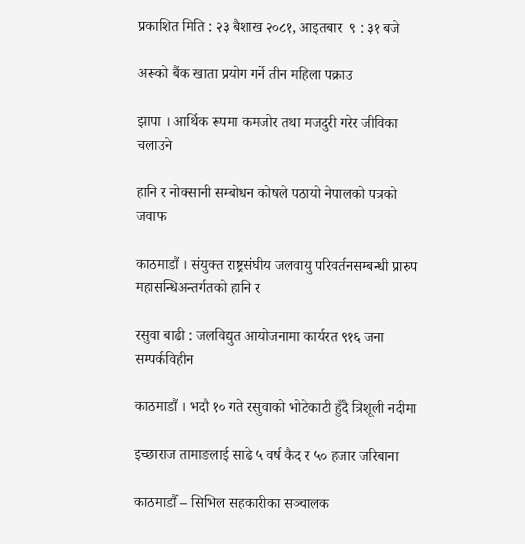प्रकाशित मिति : २३ बैशाख २०८१, आइतबार  ९ : ३१ बजे

अरूको बैंक खाता प्रयोग गर्ने तीन महिला पक्राउ

झापा । आर्थिक रूपमा कमजोर तथा मजदुरी गरेर जीविका चलाउने

हानि र नोक्सानी सम्बोधन कोषले पठायो नेपालको पत्रको जवाफ

काठमाडौं । संयुक्त राष्ट्रसंघीय जलवायु परिवर्तनसम्बन्धी प्रारुप महासन्धिअन्तर्गतको हानि र

रसुवा बाढी : जलविद्युत आयोजनामा कार्यरत ९१६ जना सम्पर्कविहीन

काठमाडौं । भदौ १० गते रसुवाको भोटेकाटी हुँदै त्रिशूली नदीमा

इच्छाराज तामाङलाई साढे ५ वर्ष कैद र ५० हजार जरिबाना

काठमाडौँ – सिभिल सहकारीका सञ्चालक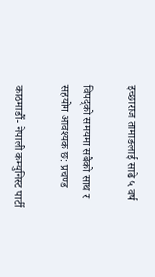इच्छाराज तामाङलाई साढे ५ वर्ष

विपद्को समयमा सबैको साथ र सहयोग आवश्यक छ: प्रचण्ड

काठमाडौँ- नेपाली कम्युनिस्ट पार्टी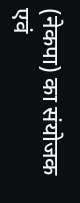(नेकपा) का संयोजक एवं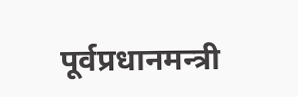पूर्वप्रधानमन्त्री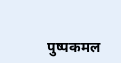पुष्पकमल